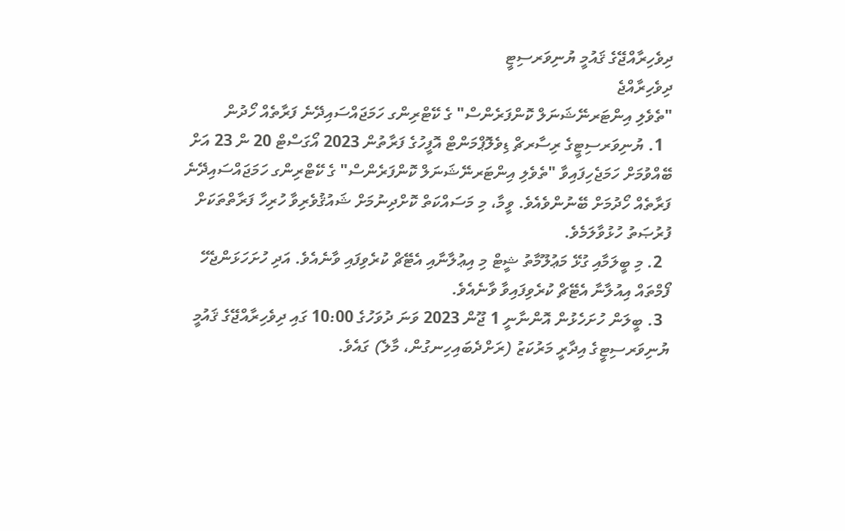ދިވެހިރާއްޖޭގެ ޤައުމީ ޔުނިވަރސިޓީ
ދިވެހިރާއްޖެ
"ތެވެލި އިންޓަރނޭޝަނަލް ކޮންފަރެންސް" ގެ ކޭޓްރިންގ ހަމަޖައްސައިދޭނެ ފަރާތެއް ހޯދުން
  1. ޔުނިވަރސިޓީގެ ރިސާރޗް ޑިވެލޮޕްމަންޓް އޮފީހުގެ ފަރާތުން 2023 އޯގަސްޓް 20 ން 23 އަށް ބޭއްވުމަށް ހަމަޖެހިފައިވާ "ތެވެލި އިންޓަރނޭޝަނަލް ކޮންފަރެންސް" ގެ ކޭޓްރިންގ ހަމަޖައްސައިދޭނެ ފަރާތެއް ހޯދުމަށް ބޭނުންވެއެވެ. ވީމާ، މި މަސައްކަތް ކޮށްދިނުމަށް ޝައުޤުވެރިވާ ހުރިހާ ފަރާތްތަކަށް ފުރުޞަތު ހުޅުވާލަމެވެ.
  2. މި ބީލަމާއި ގުޅޭ މަޢުލޫމާތު ޝީޓް މި އިޢުލާނާއި އެޓޭޗް ކުރެވިފައި ވާނެއެވެ. އަދި ހުށަހަޅަންޖެހޭ ފޯމްތައް އިއުލާނާ އެޓޭޗް ކުރެވިފައިވާ ވާނެއެވެ.
  3. ބީލަން ހުށަހެޅުން އޮންނާނީ 1 ޖޫން 2023 ވަނަ ދުވަހުގެ 10:00 ގައި ދިވެހިރާއްޖޭގެ ޤައުމީ ޔުނިވަރސިޓީގެ އިދާރީ މަރުކަޒު (ރަށްދެބައިހިނގުން، މާލެ) ގައެވެ.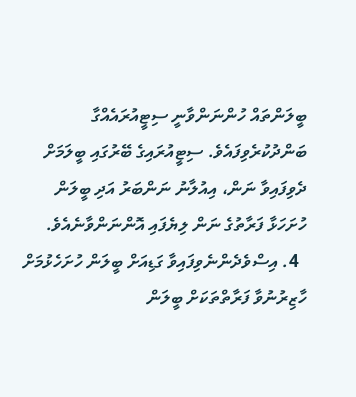ބީލަންތައް ހުންނަންވާނީ ސިޓީއުރައެއްގާ ބަންދުކުރެވިފައެވެ. ސިޓީއުރައިގެ ބޭރުގައި ބީލަމަށް ދެވިފައިވާ ނަން، އިއުލާނު ނަންބަރު އަދި ބީލަން ހުށަހަޅާ ފަރާތުގެ ނަން ލިޔެފައި އޮންނަންވާނެއެވެ.
  4. އިސްވެދެންނެވިފައިވާ ގަޑިއަށް ބީލަން ހުށަހެޅުމަށް ހާޒިރުނުވާ ފަރާތްތަކަށް ބީލަން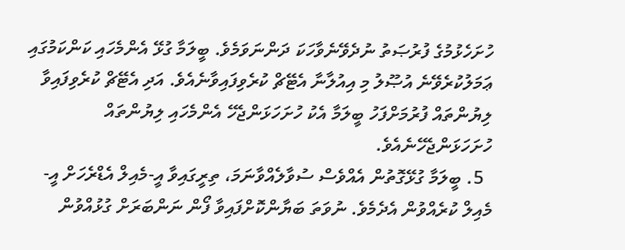ހުށަހެޅުމުގެ ފުރުޞަތު ނުދެވޭނެވާހަކަ ދަންނަވަމެވެ. ބީލަމާ ގުޅޭ އެންމެހައި ކަންކަމުގައި ޢަމަލުކުރެވޭނެ އުޞޫލު މި އިއުލާނާ އެޓޭޗް ކުރެވިފައިވާނެއެވެ. އަދި އެޓޭޗް ކުރެވިފައިވާ ލިޔުންތައް ފުރުމަށްފަހު ބީލަމާ އެކު ހުށަހަޅަންޖެހޭ އެންމެހައި ލިޔުންތައް ހުށަހަޅަންޖެހޭނެއެވެ.
  5. ބީލަމާ ގުޅޭގޮތުން އެއްވެސް ސުވާލެއްވާނަމަ، ތިރީގައިވާ އީ-މެއިލް އެޑްރެހަށް އީ-މެއިލް ކުރެއްވުން އެދެމެވެ. ނުވަތަ ބަޔާންކޮށްފައިވާ ފޯން ނަންބަރަށް ގުޅުއްވުން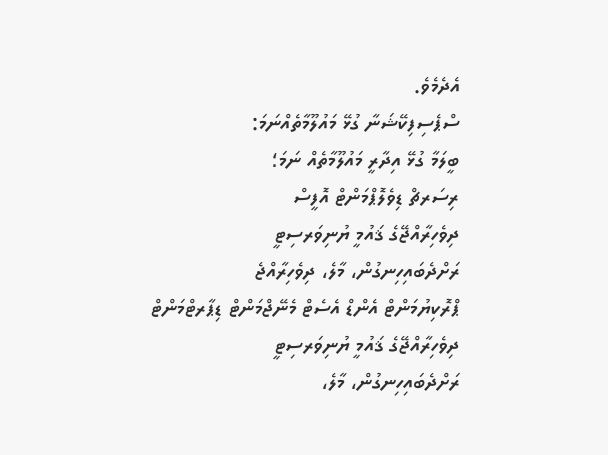އެދެމެވެ.
ސްޕެސިފިކޭޝަނާ ގުޅޭ މައުލޫމާތެއްނަމަ:
ބީލަމާ ގުޅޭ އިދާރީ މައުލޫމާތެއް ނަމަ؛
ރިސަރޗް ޑިވެލޮޕްމަންޓް އޮފީސް
ދިވެހިރާއްޖޭގެ ޤައުމީ ޔުނިވަރސިޓީ
ރަށްދެބައިހިނގުން، މާލެ، ދިވެހިރާއްޖެ
ޕްރޮކިޔުމަންޓް އެންޑް އެސެޓް މެނޭޖްމަންޓް ޑިޕާރޓްމަންޓް
ދިވެހިރާއްޖޭގެ ޤައުމީ ޔުނިވަރސިޓީ
ރަށްދެބައިހިނގުން، މާލެ،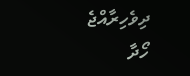ދިވެހިރާއްޖެ
ހޯދާ